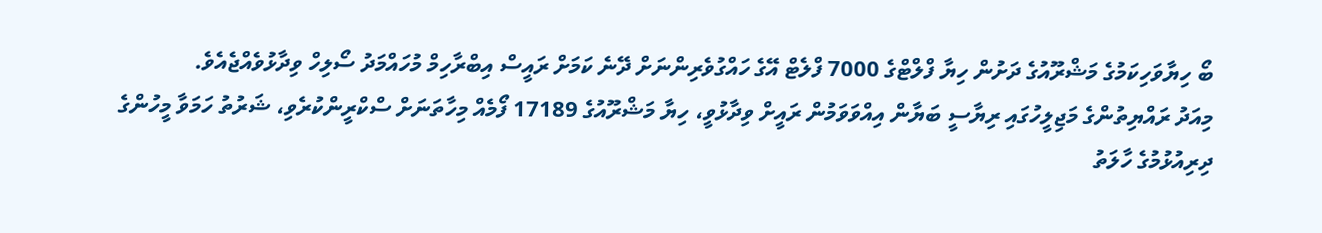ބޯ ހިޔާވަހިކަމުގެ މަޝްރޫއުގެ ދަށުން ހިޔާ ފްލްޓްގެ 7000 ފްލެޓް އޭގެ ހައްގުވެރިންނަށް ދޭނެ ކަމަށް ރައީސް އިބްރާހިމް މުހައްމަދު ސޯލިހް ވިދާޅުވެއްޖެއެވެ.
މިއަދު ރައްޔިތުންގެ މަޖިލީހުގައި ރިޔާސީ ބަޔާން އިއްވަވަމުން ރައީށް ވިދާޅުވީ، ހިޔާ މަޝްރޫއުގެ 17189 ފޯމެއް މިހާތަނަށް ސްކްރީންކުރެވި، ޝަރުތު ހަމަވާ މީހުންގެ ދިރިއުޅުމުގެ ހާލަތު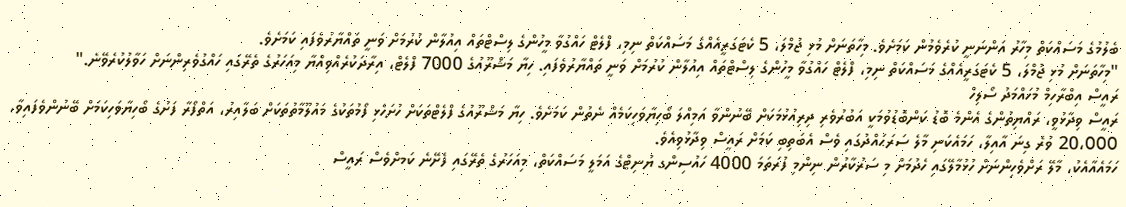ބެލުމުގެ މަސައްކަތް މިހާރު އަންނަނީ ކުރެވެމުން ކަމަށެވެ. މިހާތަނަށް މުޅި ޖުމްލަ، 5 ކެޓަގަރީއެއްގެ މަސައްކަތް ނިމި، ފްލެޓް ހައްގުވާ މީހުންގެ ލިސްޓްތައް އިއުލާން ކުރުމަށް ވަނީ ތައްޔާރުވެފައި ކަމަށެވެ.
"މިހާތަނަށް މުޅި ޖުމްލަ، 5 ކެޓަގަރީއެއްގެ މަސައްކަތް ނިމި، ފްލެޓް ހައްގުވާ މީހުންގެ ލިސްޓްތައް އިއުލާން ކުރުމަށް ވަނީ ތައްޔާރުވެފައި. ހިޔާ މަޝްރޫއުގެ 7000 ފްލެޓް، އިރާދަކުރެއްވިއްޔާ މިއަހަރުގެ ތެރޭގައި ހައްގުވެރިންނަށް ހަވާލުކުރެވޭނެ."
ރައީސް އިބްރާހިމް މުހައްމަދު ސޯލިހް
ރައީސް ވިދާޅުވީ، ރައްޔިތުންގެ އެންމެ ބޮޑު ކަންބޮޑުވުމަކީ އަބުރުވެރި ދިރިއުޅުމަކަށް ބޭނުންވާ އަމިއްލަ ބޯހިޔާވަހިކަމެއް ނެތުން ކަމަށެވެ. ހިޔާ މަޝްރޫއުގެ ފްލެޓްތަކަށް ހުށަހެޅި ފޯމުތަކުގެ މައުލޫމާތުތަކަށް ބަލާއިރު، އަތްފޯރާ ފަށުގެ ބޯހިޔާވަހިކަމަށް ބޭނުންވެފައިވާ، 20،000 ވުރެ ގިނަ އާއިލާ، ހަމައެކަނި މާލެ ސަރަޙައްދުގައި ވެސް އެބަތިބި ކަމަށް ރައީސް ވިދާޅުވިއެވެ.
ހަމައެއާއެކު، މާލޭ ރަށްވެހިންނަށް ހުޅުމާލޭގައި ހެދުމަށް މި ސަރުކާރުން ނިންމި ފުރަތަމަ 4000 ހައުސިންގ ޔުނިޓްގެ އަމަލީ މަސައްކަތް، މިއަހަރުގެ ތެރޭގައި ފެށޭނެ ކަމށްވެސް ރައީސް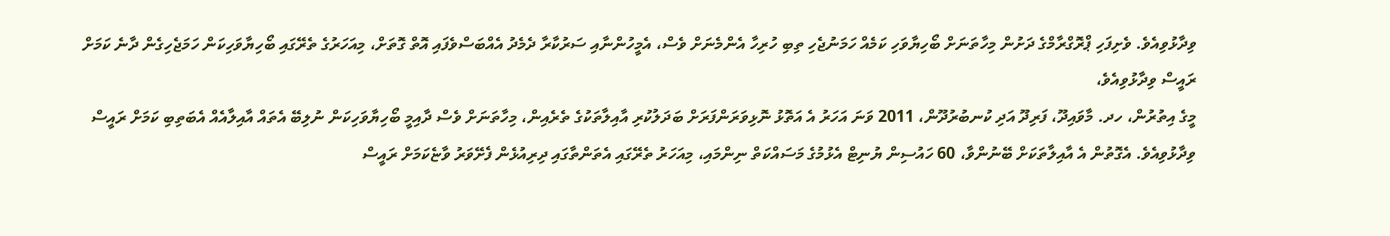ވިދާޅުވިއެވެ. ވެށިފަހި ޕްރޮގްރާމްގެ ދަށުން މިހާތަނަށް ބޯހިޔާވަހި ކަމެއް ހަމަނުޖެހި ތިބި ހުރިހާ އެންމެނަށް ވެސް، އެމީހުންނާއި ސަރުކާރާ ދެމެދު އެއްބަސްވެފައި އޮތް ގޮތަށް، މިއަހަރުގެ ތެރޭގައި ބޯހިޔާވަހިކަން ހަމަޖެހިގެން ދާނެ ކަމަށް ރައީސް ވިދާޅުވިއެވެ،
މީގެ އިތުރުން، ހދ. މާވައިދޫ، ފަރިދޫ އަދި ކުނބުރުދޫން، 2011 ވަނަ އަހަރު އެ އަތޮޅު ނޮޅިވަރަންފަރަށް ބަދަލުކުރި އާއިލާތަކުގެ ތެރެއިން، މިހާތަނަށް ވެސް ދާއިމީ ބޯހިޔާވަހިކަން ނުލިބޭ އެތައް އާއިލާއެއް އެބަތިބި ކަމަށް ރައީސް ވިދާޅުވިއެވެ. އެގޮތުން އެ އާއިލާތަކަށް ބޭނުންވާ، 60 ހައުސިން ޔުނިޓް އެޅުމުގެ މަސައްކަތް ނިންމައި، މިއަހަރު ތެރޭގައި އެތަންތާގައި ދިރިއުޅެން ފެށޭވަރު ވާޏެކަމަށް ރައީސް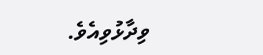ވިދާޅުވިއެވެ.